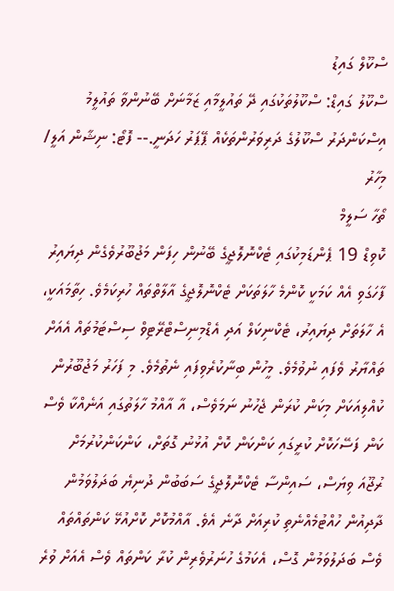ސްކޫލް ގައިޑު
ސްކޫލު ގައިޑް: ސްކޫލުތަކުގައި ދޭ ތައުލީމާއި ޒަމާނަށް ބޭނުންވާ ތައުލީމު
އިސްކަންދަރު ސްކޫލުގެ ދަރިވަރުންތަކެއް ޕޭޕަރު ހަދަނީ.-- ފޮޓޯ: ނިޝާން އަލީ/ މިހާރު
ތޯހާ ސަލީމް
ކޮވިޑް 19 ޕެންޑަމިކުގައި ޓެކްނޮލޮޖީގެ ބޭނުން ހިފަން މަޖުބޫރުވެގެން ދިޔައިރު ފާހަގަވި އެއް ކަމަކީ ކޮންމެ ހާލަތަކަށް ޓެކްނޮލޮޖީގެ އާލާތްތައް ހުރިކަމެވެ. ހިތާމައަކީ، އެ ހާލަތަށް ދިޔައިރު، ޓެކްނިކަލް އަދި އެޑްމިނިސްޓްރޭޓިވް ސިސްޓަމުތައް އެއަށް ތައްޔާރު ވެފައި ނުވުމެވެ. މީހުން ބިނާކުރެވިފައި ނެތުމެވެ. މި ފަހަރު މަޖުބޫރުން ކުއްލިއަކަށް މިކަން ކުރަން ޖެހުނު ނަމަވެސް، އާ އާއްމު ހާލަތުގައި އަނެއްކާ ވެސް ކަން ފަސޭހަކޮށް ކުރީގައި ކަންކަން ކޮށް އުޅުނު ގޮތަށް، ކަންކަންކުރުމަށް ރުޖޫއަ ވިޔަސް، ސައިންސާ ޓެކްނޮލޮޖީގެ ސަބަބުން ދުނިޔެ ބަދަލުވަމުން ދާދިއުން ހުއްޓުމެއްނެތި ކުރިއަށް ދާނެ އެވެ. އާއްމުކޮށް ކޮށްއުޅޭ ކަންތައްތައް ވެސް ބަދަލުވަމުން ގޮސް، އެކަމުގެ ހުނަރުވެރިން ކުރާ ކަންތައް ވެސް އެއަށް ވުރެ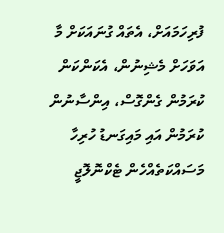ފުރިހަމައަށް، އެތައް ގުނައަކަށް މާ އަވަހަށް މެޝިނުން، އެކަންކަން ކުރަމުން ގެންގޮސް، އިންސާނުން ކުރަމުން އައި މައިގަނޑު ހުރިހާ މަސައްކަތެއްހެން ޓެކްނޮލޮޖީ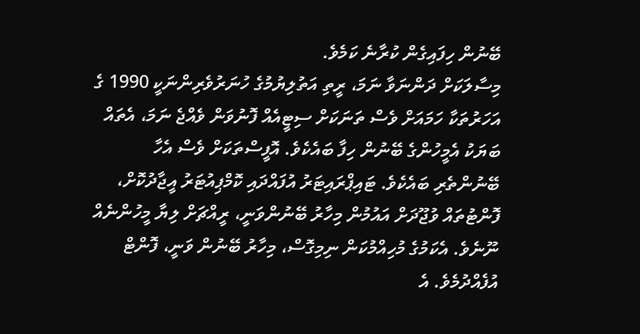ބޭނުން ހިފައިގެން ކުރާނެ ކަމެވެ.
މިސާލަކަށް ދަންނަވާ ނަމަ، ރީތި އަތުލިޔުމުގެ ހުނަރުވެރިންނަކީ 1990 ގެ އަހަރުތަކާ ހަމައަށް ވެސް ތަނަކަށް ސިޓީއެއް ފޮނުވަން ވެއްޖެ ނަމަ، އެތައް ބަޔަކު އެމީހުންގެ ބޭނުން ހިފާ ބައެކެވެ. އޮފީސްތަކަށް ވެސް އެހާ ބޭނުންތެރި ބައެކެވެ. ޓައިޕްރައިޓަރު އުފައްދައި ކޮމްޕިއުޓަރު އީޖާދުކޮށް، ފޮންޓުތައް ވުޖޫދަށް އައުމުން މިހާރު ބޭނުންވަނީ، ރީއްޗަށް ލިޔާ މީހުންނެއް ނޫނެވެ. އެކަމުގެ މުހިއްމުކަން ނިމިގޮސް، މިހާރު ބޭނުން ވަނީ، ފޮންޓް އުފެއްދުމެވެ. އެ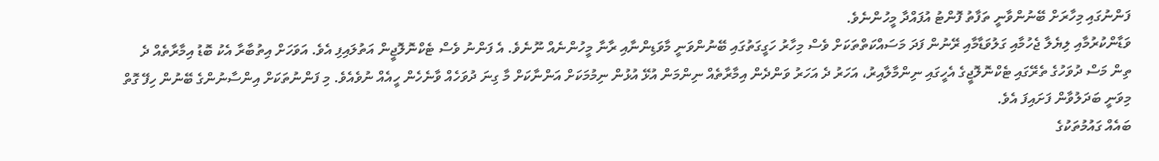ފަންނުގައި މިހާރަށް ބޭނުންވާނީ ތަފާތު ފޮންޓު އުފައްދާ މީހުންނެވެ.
ވަޑާންކުރުމާއި ލިޔެލާ ޖެހުމާއި ގަލުވަޑާމާއި ރޭނުން ފަދަ މަސައްކަތްތަކަށް ވެސް މިހާރު ހަގީގަތުގައި ބޭނުންވަނީ މާވަޑިންނާއި ރާނާ މީހުންނެއް ނޫނެވެ. އެ ފަންނު ވެސް ޓެކްނޮލޮޖީން އަތުލައިފި އެވެ. އަވަހަށް އިތުބާރާ އެކު ބޮޑު އިމާރާތެއް ދެ ތިން މަސް ދުވަހުގެ ތެރޭގައި ޓެކްނޮލޮޖީގެ އެހީގައި ނިންމާލާއިރު، އަހަރު ދެ އަހަރު ވަންދެން އިމާރާތެއް ނިންމަން އުޅޭ އުޅުން ނިމުމަކަށް އަންނާކަށް މާ ގިނަ ދުވަހެއް ވާނެހެން ހީއެއް ނުވެއެވެ. މި ފަންނުތަކަށް އިންސާނުންގެ ބޭނުން ހިފޭ ގޮތް މިވަނީ ބަދަލުވާން ފަށައިފަ އެވެ.
ބައެއް ގައުމުތަކުގެ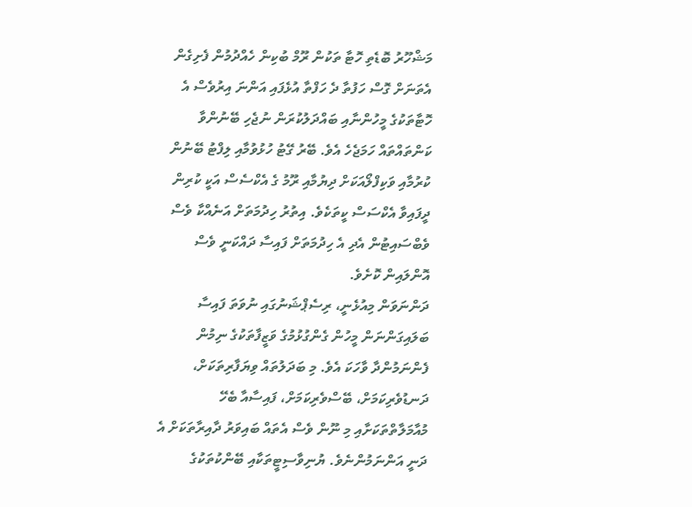މަޝްހޫރު ބޮޑެތި ހޮޓާ ތަކުން ރޫމް ބުކިން ހެއްދުމުން ފެށިގެން އެތަނަށް ގޮސް ހަފުތާ ދެ ހަފްތާ އުޅެފައި އަންނަ އިރުވެސް އެ ހޮޓާތަކުގެ މީހުންނާއި ބައްދަލުކުރަން ނުޖެހި ބޭނުންވާ ކަންތައްތައް ހަމަޖެހެ އެވެ. ބޭރު ގޭޓު ހުޅުވުމާއި ލިފްޓު ބޭނުން ކުރުމާއި ވަކިފްލޯއަކަށް ދިޔުމާއި ރޫމު ގެ އެކްސެސް އަކީ ކުރިން ދީފައިވާ އެކްސަސް ކީތަކެވެ. އިތުރު ހިދުމަތަށް އަނެއްކާ ވެސް ވެބްސައިޓުން އެދި އެ ހިދުމަތަށް ފައިސާ ދައްކަނީ ވެސް އޮންލައިން ކޮށެވެ.
ދަންނަވަން މިއުޅެނީ، ރިސެޕްޝަނުގައި ނުވަތަ ފައިސާ ބަލައިގަންނަން މީހުން ގެންގުޅުމުގެ ވަޒީފާތަކުގެ ނިމުން ފެންނަމުންދާ ވާހަކަ އެވެ. މި ބަދަލުތައް ވިޔަފާރިތަކަށް، ދަނޑުވެރިކަމަށް، ބޭސްވެރިކަމަށް، ފައިސާއާ ބެހޭ މުއާމަލާތްތަކަށާއި މި ނޫން ވެސް އެތައް ބައިވަރު ދާއިރާތަކަށް އެ ދަނީ އަންނަމުންނެވެ. ޔުނިވާސިޓީތަކާއި ބޭންކުތަކުގެ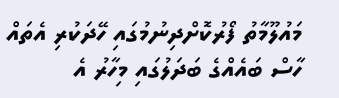މައުލޫމާތު ފޯރުކޮށްދިނުމުގައި ހޭދަކުރި އެތައް ހާސް ބައެއްގެ ބަދަލުގައި މިހާރު އެ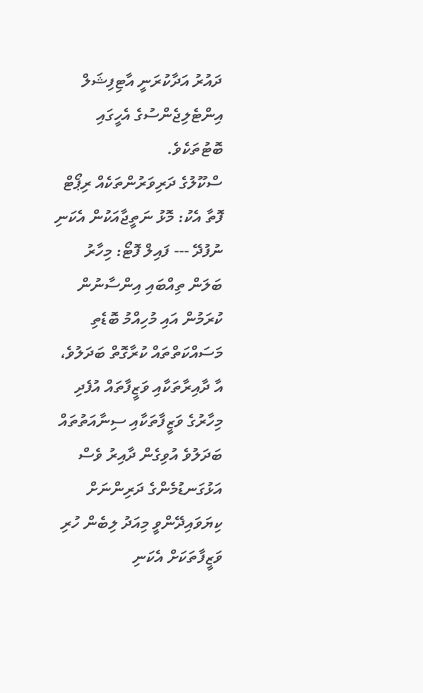ދައުރު އަދާކުރަނީ އާޓިފިޝަލް އިންޓެލިޖެންސުގެ އެހީގައި ބޮޓުތަކެވެ.
ސްކޫލުގެ ދަރިވަރުންތަކެއް ރިޕޯޓް ފޮތާ އެކު: މޮޅު ނަތީޖާއަކުން އެކަނި ނުފުދޭ --- ފައިލް ފޮޓޯ: މިހާރު
ބަލަން ތިއްބައި އިންސާނުން ކުރަމުން އައި މުހިއްމު ބޮޑެތި މަސައްކަތްތައް ކުރާގޮތް ބަދަލުވެ، އާ ދާއިރާތަކާއި ވަޒީފާތައް އުފެދި މިހާރުގެ ވަޒީފާތަކާއި ސިނާއަތުތައް ބަދަލުވެ އުވިގެން ދާއިރު ވެސް އަޅުގަނޑުމެންގެ ދަރިންނަށް ކިޔަވައިދޭންވީ މިއަދު ލިބެން ހުރި ވަޒީފާތަކަށް އެކަނި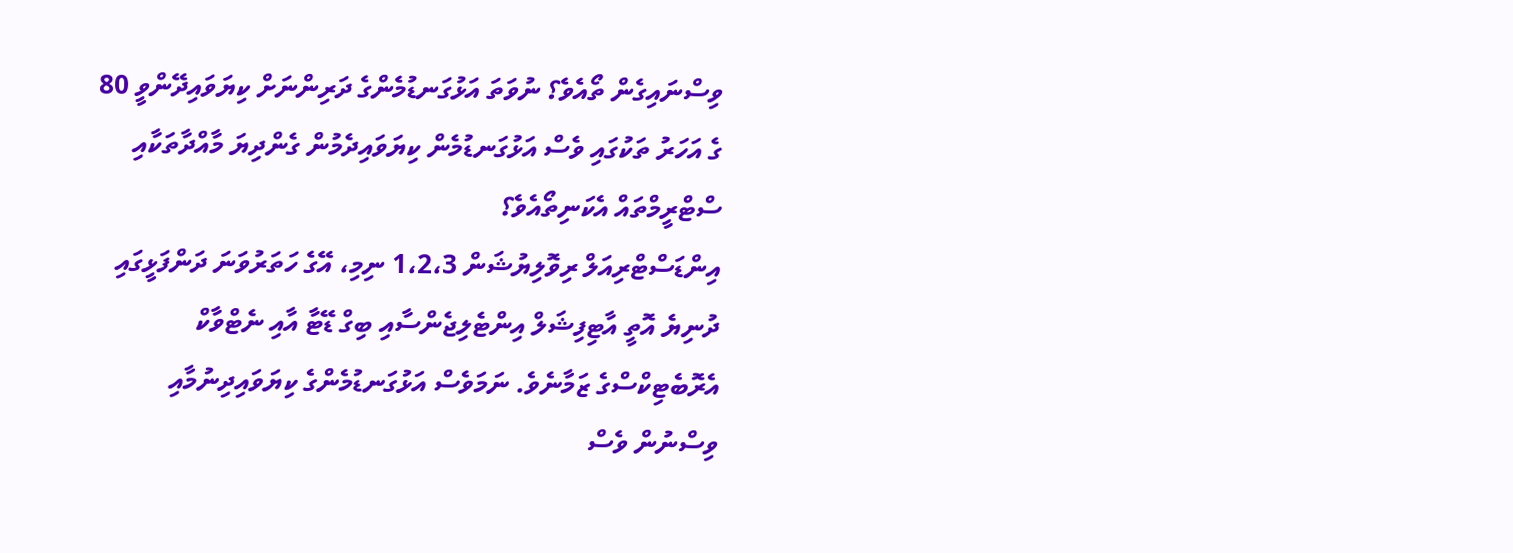ވިސްނައިގެން ތޯއެވެ؟ ނުވަތަ އަޅުގަނޑުމެންގެ ދަރިންނަށް ކިޔަވައިދޭންވީ 80 ގެ އަހަރު ތަކުގައި ވެސް އަޅުގަނޑުމެން ކިޔަވައިދެމުން ގެންދިޔަ މާއްދާތަކާއި ސްޓްރީމްތައް އެކަނިތޯއެވެ؟
އިންޑަސްޓްރިއަލް ރިވޮލިޔުޝަން 1،2،3 ނިމި، އޭގެ ހަތަރުވަނަ ދަންފަޅީގައި ދުނިޔެ އޮތީ އާޓިފިޝަލް އިންޓެލިޖެންސާއި ބިގް ޑޭޓާ އާއި ނެޓްވާކް އެރޮބެޓިކްސްގެ ޒަމާނެވެ. ނަމަވެސް އަޅުގަނޑުމެންގެ ކިޔަވައިދިނުމާއި ވިސްނުން ވެސް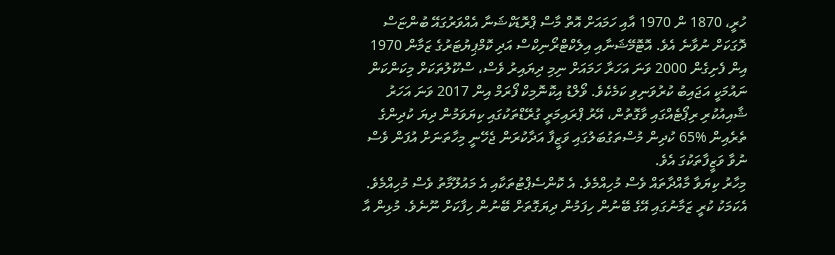ހުރީ، 1870 ން 1970 އާއި ހަމައަށް އޮތް މާސް ޕްރޮޑަކްޝަނާ އެއްވަރުގައޭ ބުންޏަސް ދޮގަކަށް ނުވާނެ އެވެ. އޮޓޮމޭޝަނާއި އިލެކްޓްރޯނިކްސް އަދި ކޮމްޕިޔުޓަރުގެ ޒަމާން 1970 އިން ފެށިގެން 2000 ވަނަ އަހަރާ ހަމައަށް ނިމި ދިޔައިރު ވެސް، ސްކޫލުތަކަށް މިކަންކަން ނައުމަކީ އަޖައިބު ކުރުވަނިވި ކަމެކެވެ. ވޯލްޑު އިކޮނޮމިކް ފޯރަމް އިން 2017 ވަނަ އަހަރު ޝާއިއުކުރި ރިޕޯޓެއްގައި ވާގޮތުން، އޭރު ޕްރައިމަރީ ގުރޭޑްތަކުގައި ކިޔަވަމުން ދިޔަ ކުދިންގެ ތެރެއިން %65 ކުދިން މުސްތަގުބަލުގައި ވަޒީފާ އަދާކުރަން ޖެހޭނީ މިހާތަނަށް އުފަން ވެސް ނުވާ ވަޒީފާތަކުގަ އެވެ.
މިހާރު ކިޔަވާ މާއްދާތައް ވެސް މުހިއްމެވެ. އެ ކޮންސެޕްޓުތަކާއި އެ މައުލޫމާތު ވެސް މުހިއްމެވެ. އެކަމަކު ކުރީ ޒަމާނުގައި އޭގެ ބޭނުން ހިފަމުން ދިޔަގޮތަށް ބޭނުން ހިފާކަށް ނޫނެވެ. މުޅިން އާ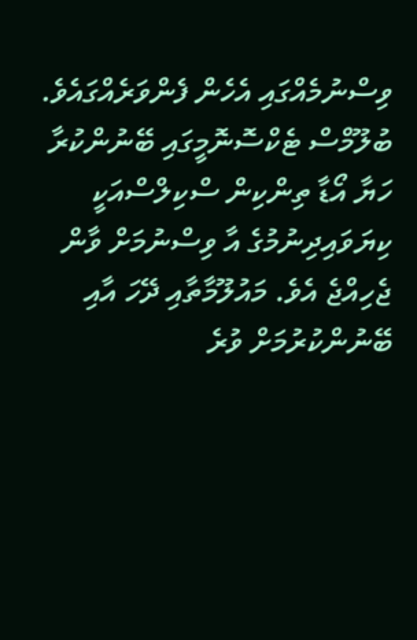ވިސްނުމެއްގައި އެހެން ފެންވަރެއްގައެވެ. ބުލޫމްސް ޓެކްސޮނޮމީގައި ބޭނުންކުރާ ހަޔާ އޯޑާ ތިންކިން ސްކިލްސްއަކީ ކިޔަވައިދިނުމުގެ އާ ވިސްނުމަށް ވާން ޖެހިއްޖެ އެވެ. މައުލޫމާތާއި ދޭހަ އާއި ބޭނުންކުރުމަށް ވުރެ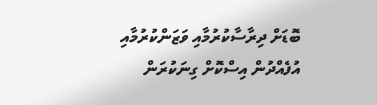ބޮޑަށް ދިރާސާކުރުމާއި ވަޒަންކުރުމާއި އުފެއްދުން އިސްކޮށް ގިނަކުރަން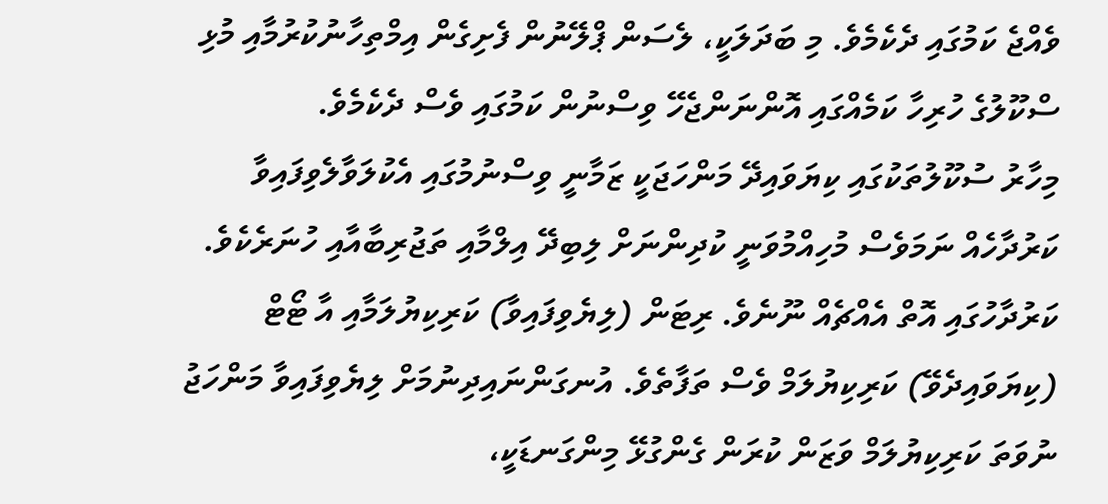ވެއްޖެ ކަމުގައި ދެކެމެވެ. މި ބަދަލަކީ، ލެސަން ޕްލޭނުން ފެށިގެން އިމްތިހާނުކުރުމާއި މުޅި ސްކޫލުގެ ހުރިހާ ކަމެއްގައި އޮންނަންޖެހޭ ވިސްނުން ކަމުގައި ވެސް ދެކެމެވެ.
މިހާރު ސުކޫލުތަކުގައި ކިޔަވައިދޭ މަންހަޖަކީ ޒަމާނީ ވިސްނުމުގައި އެކުލަވާލެވިފައިވާ ކަރުދާހެއް ނަމަވެސް މުހިއްމުވަނީ ކުދިންނަށް ލިބިދޭ އިލްމާއި ތަޖުރިބާއާއި ހުނަރެކެވެ. ކަރުދާހުގައި އޮތް އެއްޗެއް ނޫނެވެ. ރިޓަން (ލިޔެވިފައިވާ) ކަރިކިޔުލަމާއި އާ ޓޯޓް (ކިޔަވައިދެވޭ) ކަރިކިޔުލަމް ވެސް ތަފާތެވެ. އުނގަންނައިދިނުމަށް ލިޔެވިފައިވާ މަންހަޖު ނުވަތަ ކަރިކިޔުލަމް ވަޒަން ކުރަން ގެންގުޅޭ މިންގަނޑަކީ،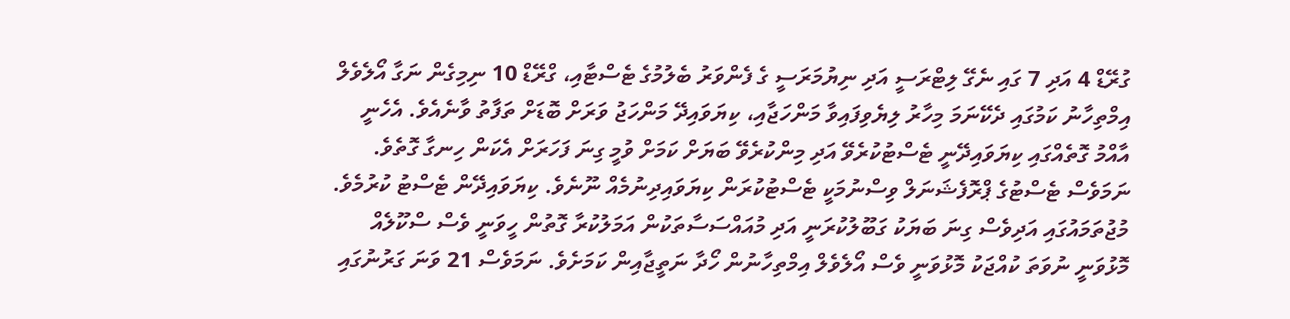ގުރޭޑް 4 އަދި 7 ގައި ނެގޭ ލިޓްރަސީ އަދި ނިޔުމަރަސީ ގެ ފެންވަރު ބެލުމުގެ ޓެސްޓާއި، ގްރޭޑް 10 ނިމިގެން ނަގާ އޯލެވެލް އިމްތިހާނު ކަމުގައި ދެކޭނަމަ މިހާރު ލިޔެވިފައިވާ މަންހަޖާއި، ކިޔަވައިދޭ މަންހަޖު ވަރަށް ބޮޑަށް ތަފާތު ވާނެއެވެ. އެހެނީ އާއްމު ގޮތެއްގައި ކިޔަވައިދޭނީ ޓެސްޓުކުރެވޭ އަދި މިންކުރެވޭ ބަޔަށް ކަމަށް ވުމީ ގިނަ ފަހަރަށް އެކަން ހިނގާ ގޮތެވެ. ނަމަވެސް ޓެސްޓުގެ ޕްރޮފެޝަނަލް ވިސްނުމަކީ ޓެސްޓުކުރަން ކިޔަވައިދިނުމެއް ނޫނެވެ. ކިޔަވައިދޭން ޓެސްޓު ކުރުމެވެ. މުޖުތަމައުގައި އަދިވެސް ގިނަ ބަޔަކު ގަބޫލުކުރަނީ އަދި މުއައްސަސާތަކުން އަމަލުކުރާ ގޮތުން ހީވަނީ ވެސް ސްކޫލެއް މޮޅުވަނީ ނުވަތަ ކުއްޖަކު މޮޅުވަނީ ވެސް އޯލެވެލް އިމްތިހާނުން ހޯދާ ނަތީޖާއިން ކަމަށެވެ. ނަމަވެސް 21 ވަނަ ގަރުނުގައި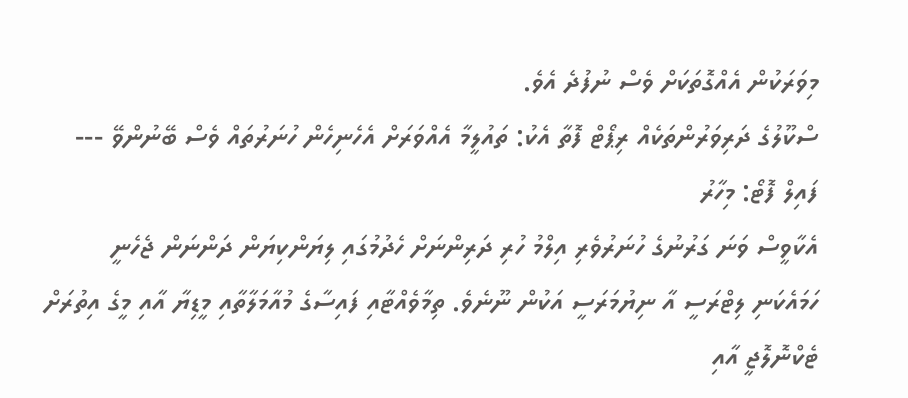މިވަރަކުން އެއްގޮތަކަށް ވެސް ނުފުދެ އެވެ.
ސްކޫލުގެ ދަރިވަރުންތަކެއް ރިޕޯޓް ފޮތާ އެކު: ތައުލީމާ އެއްވަރަށް އެހެނިހެން ހުނަރުތައް ވެސް ބޭނުންވޭ --- ފައިލް ފޮޓޯ: މިހާރު
އެކާވީސް ވަނަ ގަރުނުގެ ހުނަރުވެރި އިލްމު ހުރި ދަރިންނަށް ހެދުމުގައި ލިޔަންކިޔަން ދަންނަން ޖެހެނީ ހަމައެކަނި ލިޓްރަސީ އާ ނިޔުމަރަސީ އަކުން ނޫނެވެ. ތިމާވެއްޓާއި ފައިސާގެ މުއާމަލާތާއި މީޑިޔާ އާއި މީގެ އިތުރަށް ޓެކްނޮލޮޖީ އާއި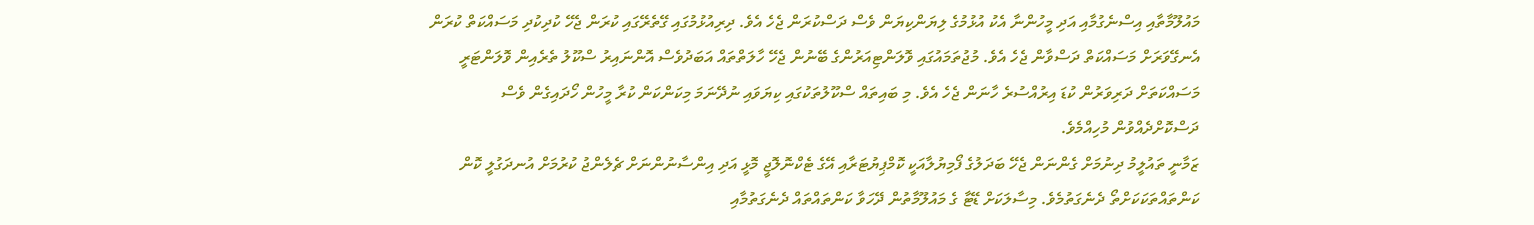މައުލޫމާތާއި އިސްނެގުމާއި އަދި މީހުންނާ އެކު އުޅުމުގެ ލިޔަންކިޔަން ވެސް ދަސްކުރަން ޖެހެ އެވެ. ދިރިއުޅުމުގައި ގޭތެރޭގައި ކުރަން ޖެހޭ ކުދިކުދި މަސައްކަތް ކުރަން އެނގޭވަރަށް މަސައްކަތް ދަސްވާން ޖެހެ އެވެ. މުޖުތަމައުގައި ވޮލަންޓިއަރުންގެ ބޭނުން ޖެހޭ ހާލަތްތައް އަބަދުވެސް އޮންނައިރު ސްކޫލު ތެރެއިން ވޮލަންޓަރީ މަސައްކަތަށް ދަރިވަރުން ކުޑަ އިރުއްސުރެ ހާނަން ޖެހެ އެވެ. މި ބައިތައް ސްކޫލުތަކުގައި ކިޔަވައި ނުދޭނަމަ މިކަންކަން ކުރާ މީހުން ހޯދައިގެން ވެސް ދަސްކޮށްދެއްވުން މުހިއްމެވެ.
ޒަމާނީ ތައުލީމު ދިނުމަށް ގެންނަން ޖެހޭ ބަދަލުގެ ފޯމިޔުލާއަކީ ކޮމްޕިޔުޓަރާއި އޭގެ ޓެކްނޮލޮޖީ މޮޅީ އަދި އިންސާނުންނަށް ޗެލެންޖު ކުރުމަށް އުނދަގުލީ ކޮން ކަންތައްތަކަކަށްތޯ ދެނެގަތުމެވެ. މިސާލަކަށް ޑޭޓާ ގެ މައުލޫމާތުން ދޭހަވާ ކަންތައްތައް ދެނެގަތުމާއި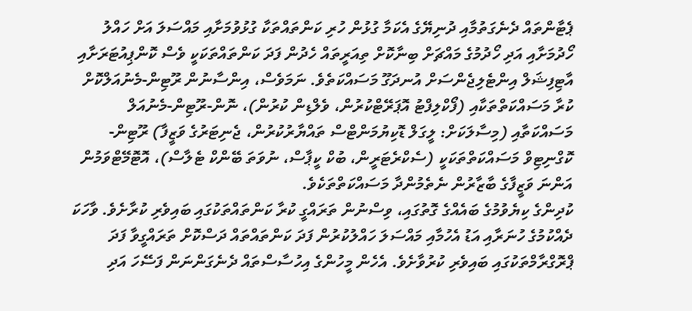ޕެޓާންތައް ދެނެގަތުމާއި ދުނިޔޭގެ އެކަމާ ގުޅުން ހުރި ކަންތައްތަކާ ގުޅުވުމަށާއި މައްސަލަ އަށް ހައްލު ހޯދުމަށާއި އަދި ހޯދުމުގެ މައްޗަށް ބިނާކޮށް ތިއަރީތައް ހެދުން ފަދަ ކަންތައްތަކަކީ ވެސް ކޮންޕިއުޓަރަށާއި އާޓިފިޝަލް އިންޓެލިޖެންސަށް އުނދަގޫ މަސައްކަތެވެ. ނަމަވެސް، އިންސާނުން ރޫޓިން-މެނުއަލްކޮށް ކުރާ މަސައްކަތްތަކާއި (ފޯކްލިފްޓު އޮޕަރޭޓްކުރުން، ވެލްޑިން ކުރުން)، ނޮން-ރޫޓިން-މެނުއަލް މަސައްކަތާއި (މިސާލަކަށް: ލީގަލް ޑޮކިޔުމަންޓްސް ތައްޔާރުކުރުން، ޖެނިޓަރުގެ ވަޒީފާ) ރޫޓިން-ކޮގްނިޓިވް މަސައްކަތްތަކަކީ (ސެކްރެޓަރީން، ބުކް ކީޕާސް، ނުވަތަ ބޭންކް ޓެލާސް)، އޮޓޮމޭޓްވަމުން އަންނަ ވަޒީފާގެ ބާޒާރުން ނެތެމުންދާ މަސައްކަތްތަކެވެ.
ކުދިންގެ ކިޔެވުމުގެ ބައެއްގެ ގޮތުގައި، ވިސްނުން ތަރައްގީ ކުރާ ކަންތައްތަކުގައި ބައިވެރި ކުރާށެވެ. ވާހަކަ ދެއްކުމުގެ ހުނަރާއި އަޑު އެހުމާއި މައްސަލަ ހައްލުކުރުން ފަދަ ކަންތައްތައް ދަސްކޮށް ތަރައްގީވާ ފަދަ ޕްރޮގްރާމްތަކުގައި ބައިވެރި ކުރުވާށެވެ. އެހެން މީހުންގެ އިހުސާސްތައް ދެނެގަންނަން ފަސޭހަ އަދި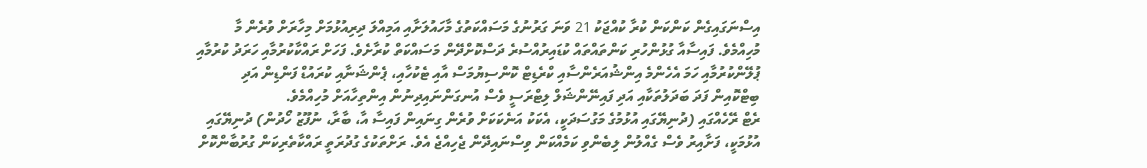އިސްނަގައިގެން ކަންކަން ކުރާ ކުއްޖަކު 21 ވަނަ ގަރުނުގެ މަސައްކަތުގެ މާހައުލަށާއި އަމިއްލަ ދިރިއުޅުމަށް މިހާރަށް ވުރެން މާ މުހިއްމެވެ. ފައިސާއާ ގުޅުންހުރި ކަންތައްތައް ކުޑައިރުއްސުރެ ދަސްކޮށްދޭން މަސައްކަތް ކުރާށެވެ. ފަހަށް ރައްކާކުރުމާއި ހަރަދު ކުރުމާއި ޕުލޭންކުރުމާއި ހަމަ އެހެންމެ އިންޝުއަރެންސާއި ކްރެޑިޓް ކޮންސިޔުމަސް އާއި ޓެކުހާއި، ޕެންޝަނާއި ކުރައުޑް ފަންޑިން އަދި ބިޓްކޮއިން ފަދަ ބަދަލުތަކާއި އަދި ފައިނޭންޝަލް ލިޓްރަސީ ވެސް އުނގަންނައިދިނުން އިންތިހާއަށް މުހިއްމެވެ.
ރެޓް ރޭހެއްގައި (ދުނިޔޭގައި އުޅުމުގެ މަގުސަދަކީ، އެކަކު އަނެކަކަށް ވުރެން ގިނައިން ފައިސާ އާ، ބާރާ، ނުފޫޒު ހޯދުން) ދުނިޔޭގައި އުޅުމަކީ، ފަށާއިރު ވެސް ގެއްލުން ލިބެންވި ކަމެއްކަން ވިސްނައިދޭން ޖެހިއްޖެ އެވެ. ރަށްތަކުގެ ގުދުރަތީ ރައްކާތެރިކަން ގުރުބާންކޮށް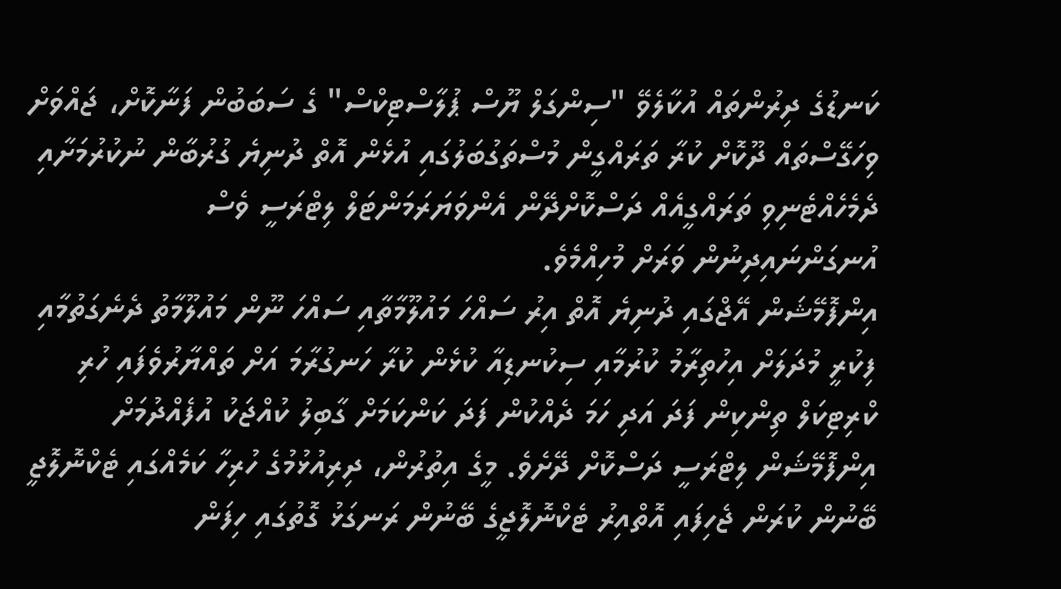ކަނޑުގެ ދިރުންތައް އުކާލެވޭ "ސިންގަލް ޔޫސް ޕުލާސްޓިކްސް" ގެ ސަބަބުން ފަނާކޮށް، ޖައްވަށް ވިހަގޭސްތައް ދޫކޮށް ކުރާ ތަރައްގީން މުސްތަގުބަލުގައި އުޅެން އޮތް ދުނިޔެ ގުރުބާން ނުކުރުމަށާއި ދެމެހެއްޓެނިވި ތަރައްގީއެއް ދަސްކޮށްދޭން އެންވަޔަރަމަންޓަލް ލިޓްރަސީ ވެސް އުނގަންނައިދިނުން ވަރަށް މުހިއްމެވެ.
އިންފޮމޭޝަން އޭޖްގައި ދުނިޔެ އޮތް އިރު ސައްހަ މައުލޫމާތާއި ސައްހަ ނޫން މައުލޫމާތު ދެނެގަތުމާއި ފިކުރީ މުދަލަށް އިހުތިރާމު ކުރުމާއި ސިކުނޑިއާ ކުޅެން ކުރާ ހަނގުރާމަ އަށް ތައްޔާރުވެފައި ހުރި ކްރިޓިކަލް ތިންކިން ފަދަ އަދި ހަމަ ދެއްކުން ފަދަ ކަންކަމަށް ގާބިލު ކުއްޖަކު އުފެއްދުމަށް އިންފޮމޭޝަން ލިޓްރަސީ ދަސްކޮށް ދޭށެވެ. މީގެ އިތުރުން، ދިރިއުޅުމުގެ ހުރިހާ ކަމެއްގައި ޓެކްނޮލޮޖީ ބޭނުން ކުރަން ޖެހިފައި އޮތްއިރު ޓެކްނޮލޮޖީގެ ބޭނުން ރަނގަޅު ގޮތުގައި ހިފަން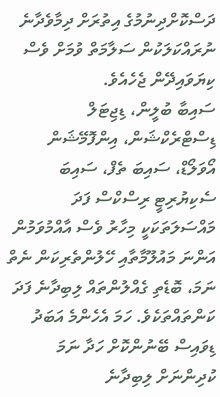ދަސްކޮށްދިނުމުގެ އިތުރަށް ދިމާވެދާނެ ނުރައްކަލަކުން ސަލާމަތް ވުމަށް ވެސް ކިޔަވައިދޭން ޖެހެއެވެ.
ސައިބާ ބުލީން، ޑިޖިޓަލް ޑިސްޓްރެކްޝަން، އިންފޮމޭޝަން އޯވަލޯޑް، ސައިބަ ތެފް، ސައިބަ ސެކިޔުރިޓީ ރިސްކްސް ފަދަ މައްސަލަތަކަކީ މިހާރު ވެސް އާއްމުވަމުން އަންނަ މައުލޫމާތާއި ހޭލުންތެރިކަން ނެތް ނަމަ، ބޮޑެތި ގެއްލުންތައް ލިބިދާނެ ފަދަ ކަންތައްތަކެވެ. ހަމަ އެހެންމެ އަބަދު ޑިވައިސް ބޭނުންކޮށް ހަދާ ނަމަ ކުދިންނަށް ލިބިދާނެ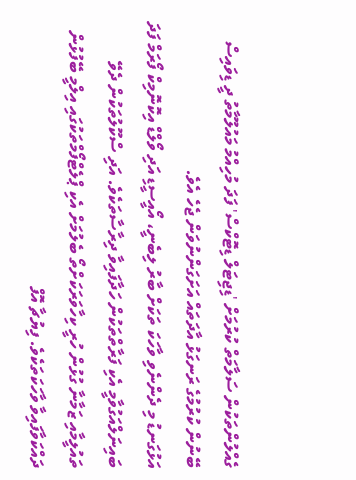ގެއްލުންތަކުން ސަލާމަތް ކުރުމަށް 'ޑިޖިޓަލް ޑިޓޮކްސް' ފަދަ މުހިއްމު މައުލޫމާތު ދީ ޑިވައިސް ބޭނުން ކުރުމުގެ ރަނގަޅު އާދަތައް އަށަގަންނުވަން ޖެހެ އެވެ.
އަޅުގަނޑު މި ދެންނެވި ވާހަކަ ތަކަށް ބާރު ލިބެނީ، އޯއީސީޑި އަދި ވޯލްޑް އިކޮނޮމިކް ފޯރަމް ފަދަ ބައިނަލްއަގުވާމީ އެކި ފަރާތްތަކުން ހަދާފައިވާ ދިރާސާތަކެވެ. އަދި ސްކޫލުތަކުން ދެވޭ ތައުލީމާއި ޒަމާނާ ގުޅުން ހުރީ ކިހާވަރަކަށްތޯ ބެލުމަށް އެކި ޕްލެޓްފޯމްތަކުގައި އިލްމީ ބޭފުޅުން ދައްކަވާފައިވާ ވާހަކަތަކެވެ. ފިޔުޗާ އޮފް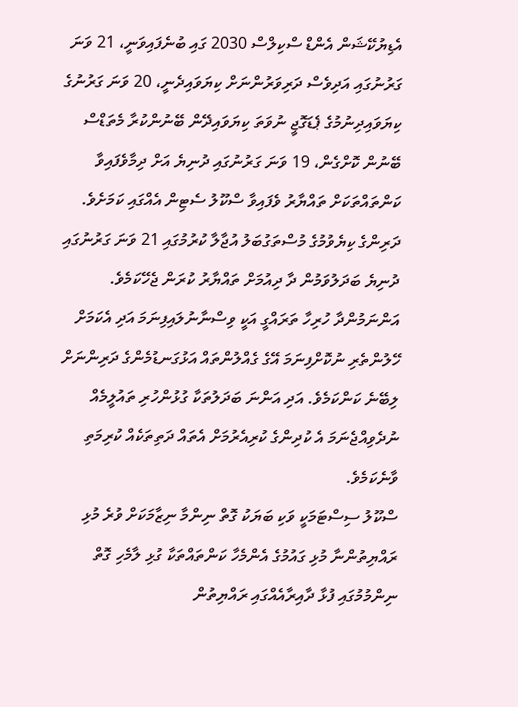އެޑިޔުކޭޝަން އެންޑް ސްކިލްސް 2030 ގައި ބުނެފައިވަނީ، 21 ވަނަ ގަރުނުގައި އަދިވެސް ދަރިވަރުންނަށް ކިޔަވައިދެނީ، 20 ވަނަ ގަރުނުގެ ކިޔަވައިދިނުމުގެ ޕެޑަގޮޖީ ނުވަތަ ކިޔަވައިދޭން ބޭނުންކުރާ މެތަޑްސް ބޭނުން ކޮށްގެން، 19 ވަނަ ގަރުނުގައި ދުނިޔެ އަށް ދިމާވެފައިވާ ކަންތައްތަކަށް ތައްޔާރު ވެފައިވާ ސްކޫލު ސެޓިން އެއްގައި ކަމަށެވެ.
ދަރިންގެ ކިޔެވުމުގެ މުސްތަގުބަލު އުޖާލާ ކުރުމުގައި 21 ވަނަ ގަރުނުގައި ދުނިޔެ ބަދަލުވަމުން ދާ ދިއުމަށް ތައްޔާރު ކުރަން ޖެހޭކަމެވެ. އަންނަމުންދާ ހުރިހާ ތަރައްގީ އަކީ ވިސްނާނުލައިފިނަމަ އަދި އެކަމަށް ހޭލުންތެރި ނުކޮށްފިނަމަ އޭގެ ގެއްލުންތައް އަޅުގަނޑުމެންގެ ދަރިންނަށް ލިބޭނެ ކަންކަމެވެ. އަދި އަންނަ ބަދަލުތަކާ ގުޅުންހުރި ތައުލީމެއް ނުދެވިއްޖެނަމަ އެ ކުދިންގެ ކުރިއެރުމަށް އެތައް ދަތިތަކެއް ކުރިމަތި ވާނެކަމެވެ.
ސްކޫލު ސިސްޓަމަކީ ވަކި ބަޔަކު ގޮތް ނިންމާ ނިޒާމަކަށް ވުރެ މުޅި ރައްޔިތުންނާ މުޅި ގައުމުގެ އެންމެހާ ކަންތައްތަކާ ގުޅި ލާމެހި ގޮތް ނިންމުމުގައި ފުޅާ ދާއިރާއެއްގައި ރައްޔިތުން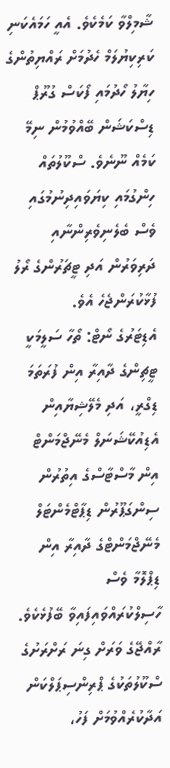ޝާމިލްވާ ކަމެކެވެ. އެއީ ހަމައެކަނި ކަރިކިޔުލަމް ހެދުމަށް ރައްޔިތުންގެ ހިޔާލު ހޯދުމައި ފޯކަސް ގުރޫޕް ޑިސްކަޝަން ބޭއްވުމުން ނިމޭ ކަމެއް ނޫނެވެ. ސްކޫލުތައް ހިންގުމައި ކިޔަވައިދިނުމުގައި ވެސް ބެލެނިވެރިންނާއި ދަރިވަރުން އަދި ޓީޗަރުންގެ ރޯލު ފުޅާކުރަންޖެހެ އެވެ.
އެޑިޓަރުގެ ނޯޓް: ތޯހާ ސަލީމަކީ ޓީޗިންގެ ދާއިރާ އިން ފުރަތަމަ ޑިގްރީ، އަދި މެލޭޝިޔާއިން އެޑިއުކޭޝަނަލް މެނޭޖްމަންޓް އިން މާސްޓާސްގެ އިތުރުން ސިންގަޕޫރުން ޑިޕާޓްމެންޓަލް މެނޭޖްމަންޓްގެ ދާއިރާ އިން ޑިޕްލޮމާ ވެސް ހާސިލްކުރައްވައިފައިވާ ބޭފުޅެކެވެ. ރާއްޖޭގެ ވަރަށް ގިނަ ރަށްރަށުގެ ސްކޫލުތަކުގެ ޕްރިންސިޕަލްކަން އަދާކުރެއްވުމަށް ފަހު،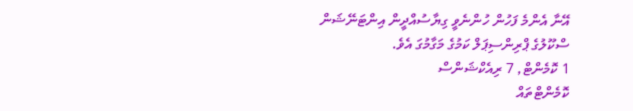އޭނާ އެންމެ ފަހުން ހުންނެވީ ގިޔާސުއްދީން އިންޓަނޭޝަން ސްކޫލުގެ ޕްރިންސިޕަލް ކަމުގެ މަގާމުގަ އެވެ.
1 ކޮމެންޓް, 7 ރިއެކްޝަންސް
ކޮމެންޓްތައް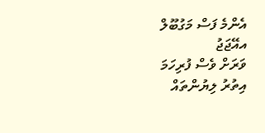އެންމެ ފަސް މަގުބޫލް
އއޭޖަޖު
ވަރަށް ވެސް ފުރިހަމަ
އިތުރު ލިޔުންތައް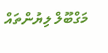މަގްބޫލް ލިޔުންތައް